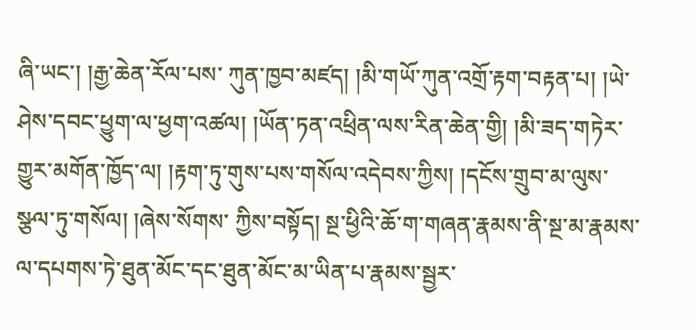ཞི་ཡང་། །རྒྱ་ཆེན་རོལ་པས་ ཀུན་ཁྱབ་མཛད། །མི་གཡོ་ཀུན་འགྲོ་རྟག་བརྟན་པ། །ཡེ་ཤེས་དབང་ཕྱུག་ལ་ཕྱག་འཚལ། །ཡོན་ཏན་འཕྲིན་ལས་རིན་ཆེན་གྱི། །མི་ཟད་གཏེར་གྱུར་མགོན་ཁྱོད་ལ། །རྟག་ཏུ་གུས་པས་གསོལ་འདེབས་ཀྱིས། །དངོས་གྲུབ་མ་ལུས་སྩལ་ཏུ་གསོལ། །ཞེས་སོགས་ ཀྱིས་བསྟོད། སྔ་ཕྱིའི་ཆོ་ག་གཞན་རྣམས་ནི་སྔ་མ་རྣམས་ལ་དཔགས་ཏེ་ཐུན་མོང་དང་ཐུན་མོང་མ་ཡིན་པ་རྣམས་སྦྱར་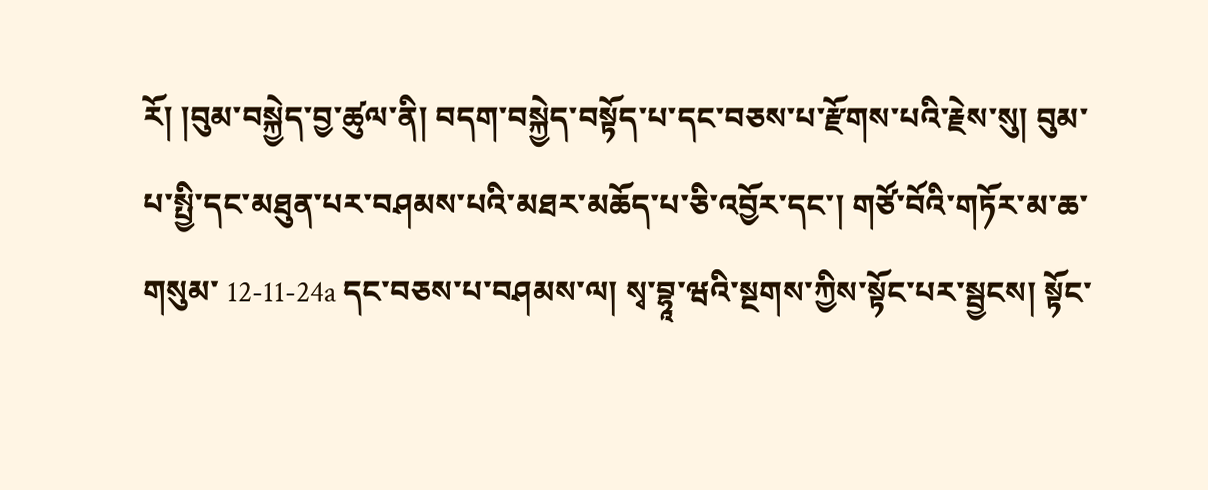རོ། །བུམ་བསྐྱེད་བྱ་ཚུལ་ནི། བདག་བསྐྱེད་བསྟོད་པ་དང་བཅས་པ་རྫོགས་པའི་རྗེས་སུ། བུམ་པ་སྤྱི་དང་མཐུན་པར་བཤམས་པའི་མཐར་མཆོད་པ་ཅི་འབྱོར་དང་། གཙོ་བོའི་གཏོར་མ་ཆ་གསུམ་ 12-11-24a དང་བཅས་པ་བཤམས་ལ། སྭ་བྷཱ་ཝའི་སྔགས་ཀྱིས་སྟོང་པར་སྦྱངས། སྟོང་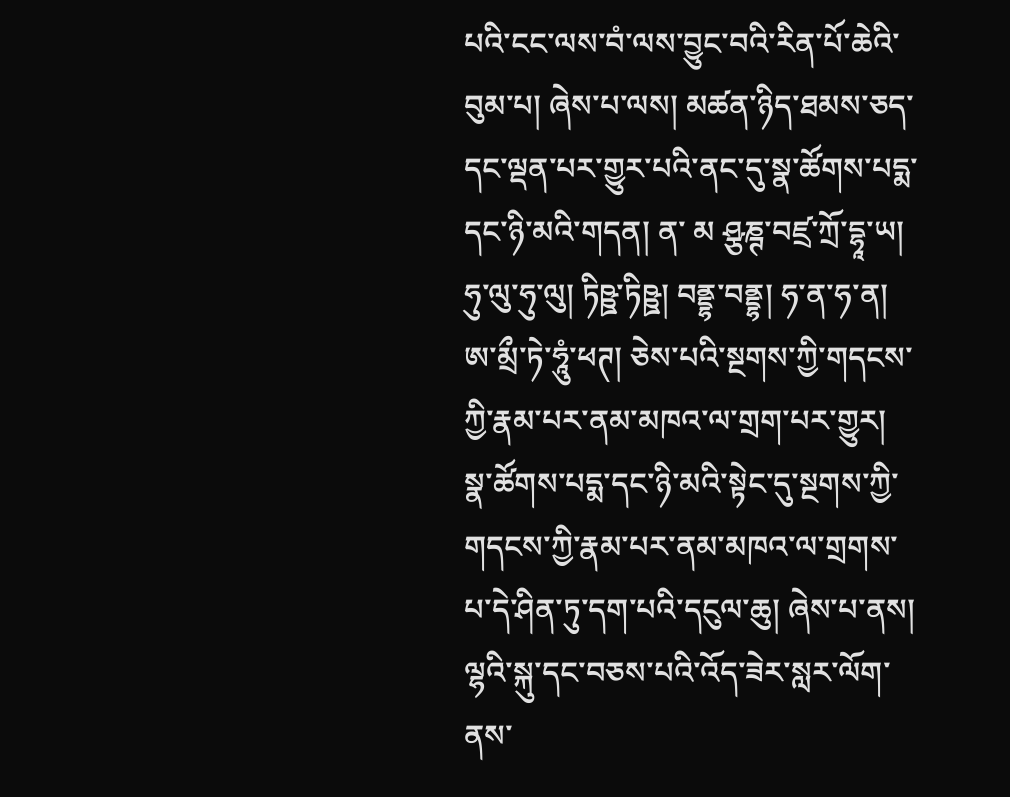པའི་ངང་ལས་བཾ་ལས་བྱུང་བའི་རིན་པོ་ཆེའི་བུམ་པ། ཞེས་པ་ལས། མཚན་ཉིད་ཐམས་ཅད་དང་ལྡན་པར་གྱུར་པའི་ནང་དུ་སྣ་ཚོགས་པདྨ་དང་ཉི་མའི་གདན། ན་ མ ཤྩཎྚ་བཛྲ་ཀྲོ་དྷཱ་ཡ། ཧུ་ལུ་ཧུ་ལུ། ཏིཥྛ་ཏིཥྛ། བནྡྷ་བནྡྷ། ཧ་ན་ཧ་ན། ཨ་མྲྀ་ཏེ་ཧཱུཾ་ཕཊ། ཅེས་པའི་སྔགས་ཀྱི་གདངས་ཀྱི་རྣམ་པར་ནམ་མཁའ་ལ་གྲག་པར་གྱུར། སྣ་ཚོགས་པདྨ་དང་ཉི་མའི་སྟེང་དུ་སྔགས་ཀྱི་གདངས་ཀྱི་རྣམ་པར་ནམ་མཁའ་ལ་གྲགས་ པ་དེ་ཤིན་ཏུ་དག་པའི་དངུལ་ཆུ། ཞེས་པ་ནས། ལྷའི་སྐུ་དང་བཅས་པའི་འོད་ཟེར་སླར་ལོག་ནས་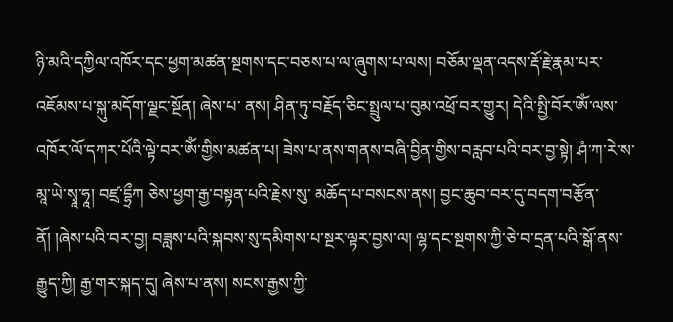ཉི་མའི་དཀྱིལ་འཁོར་དང་ཕྱག་མཚན་སྔགས་དང་བཅས་པ་ལ་ཞུགས་པ་ལས། བཅོམ་ལྡན་འདས་རྡོ་རྗེ་རྣམ་པར་འཇོམས་པ་སྐུ་མདོག་ལྗང་སྔོན། ཞེས་པ་ ནས། ཤིན་ཏུ་བརྗོད་ཅིང་སྤྲུལ་པ་བུམ་འཕྲོ་བར་གྱུར། དེའི་སྤྱི་བོར་ཨོཾ་ལས་འཁོར་ལོ་དཀར་པོའི་ལྟེ་བར་ཨོཾ་གྱིས་མཚན་པ། ཟེས་པ་ནས་གནས་བཞི་བྱིན་གྱིས་བརླབ་པའི་བར་བྱ་སྟེ། ཤཾ་ཀ་རེ་ས་མཱ་ཡེ་སྭཱ་ཧཱ། བཛྲ་དྷྲྀཀ ཅེས་ཕྱག་རྒྱ་བསྟན་པའི་རྗེས་སུ་ མཆོད་པ་བསངས་ནས། བྱང་ཆུབ་བར་དུ་བདག་བརྩོན་ནོ། །ཞེས་པའི་བར་བྱ། བཟླས་པའི་སྐབས་སུ་དམིགས་པ་སྔར་ལྟར་བྱས་ལ། ལྷ་དང་སྔགས་ཀྱི་ཅེ་བ་དྲན་པའི་སྒོ་ནས་རྒྱུད་ཀྱི། རྒྱ་གར་སྐད་དུ། ཞེས་པ་ནས། སངས་རྒྱས་ཀྱི་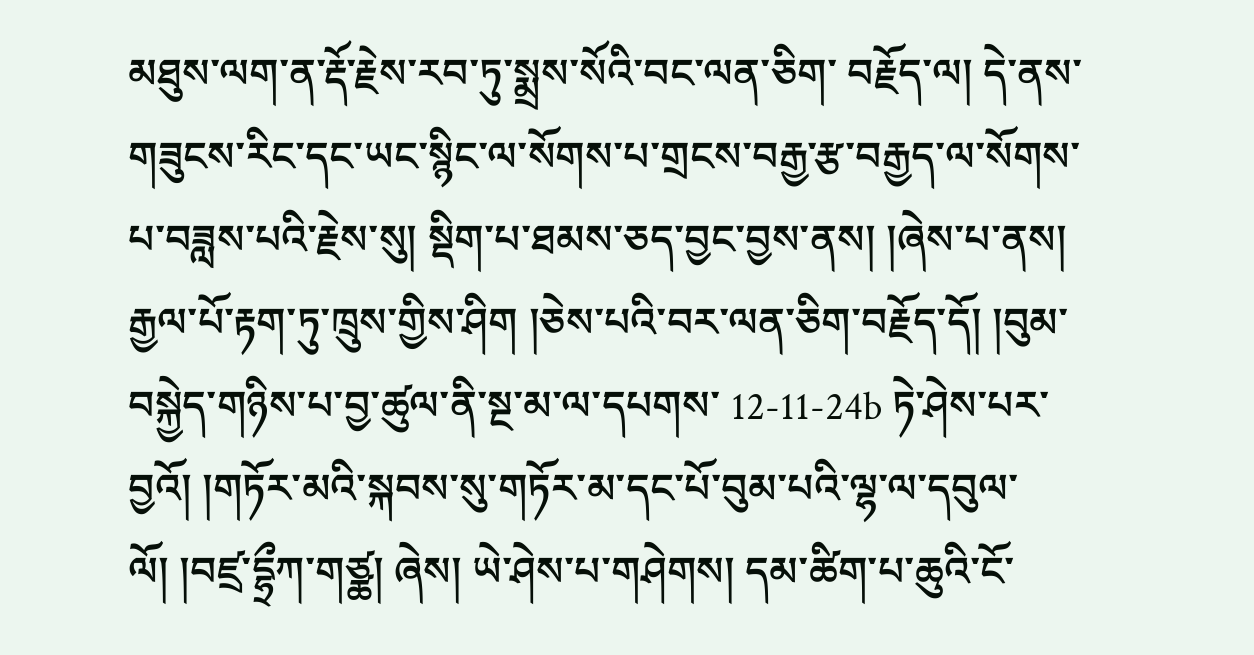མཐུས་ལག་ན་རྡོ་རྗེས་རབ་ཏུ་སྨྲས་སོའི་བང་ལན་ཅིག་ བརྗོད་ལ། དེ་ནས་གཟུངས་རིང་དང་ཡང་སྙིང་ལ་སོགས་པ་གྲངས་བརྒྱ་རྩ་བརྒྱད་ལ་སོགས་པ་བཟླས་པའི་རྗེས་སུ། སྡིག་པ་ཐམས་ཅད་བྱང་བྱས་ནས། །ཞེས་པ་ནས། རྒྱལ་པོ་རྟག་ཏུ་ཁྲུས་གྱིས་ཤིག །ཅེས་པའི་བར་ལན་ཅིག་བརྗོད་དོ། །བུམ་བསྐྱེད་གཉིས་པ་བྱ་ཚུལ་ནི་སྔ་མ་ལ་དཔགས་ 12-11-24b ཏེ་ཤེས་པར་བྱའོ། །གཏོར་མའི་སྐབས་སུ་གཏོར་མ་དང་པོ་བུམ་པའི་ལྷ་ལ་དབུལ་ལོ། །བཛྲ་དྷྲྀཀ་གཙྪ། ཞེས། ཡེ་ཤེས་པ་གཤེགས། དམ་ཚིག་པ་ཆུའི་ངོ་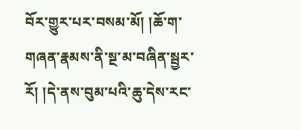བོར་གྱུར་པར་བསམ་མོ། །ཆོ་ག་གཞན་རྣམས་ནི་སྔ་མ་བཞིན་སྦྱར་རོ། །དེ་ནས་བུམ་པའི་ཆུ་དེས་རང་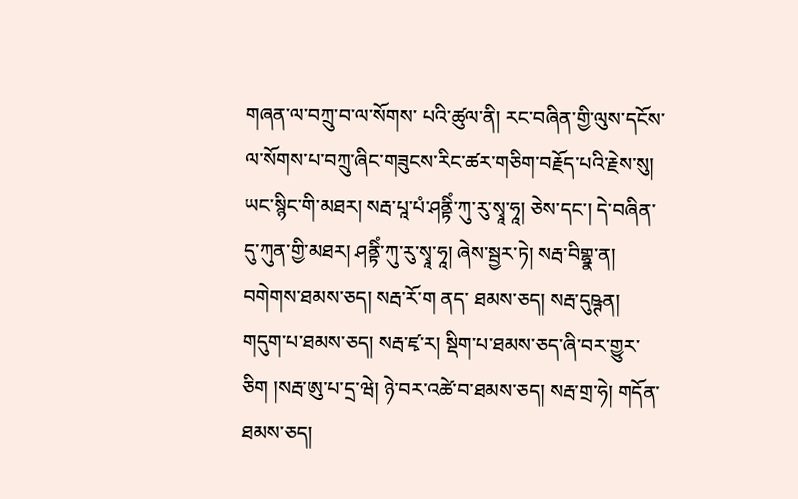གཞན་ལ་བཀྲུ་བ་ལ་སོགས་ པའི་ཚུལ་ནི། རང་བཞིན་གྱི་ལུས་དངོས་ལ་སོགས་པ་བཀྲུ་ཞིང་གཟུངས་རིང་ཚར་གཅིག་བརྗོད་པའི་རྗེས་སུ། ཡང་སྙིང་གི་མཐར། སརྦ་པཱ་པཾ་ཤནྟིཾ་ཀུ་རུ་སྭཱ་ཧཱ། ཅེས་དང་། དེ་བཞིན་དུ་ཀུན་གྱི་མཐར། ཤནྟིཾ་ཀུ་རུ་སྭཱ་ཧཱ། ཞེས་སྦྱར་ཏེ། སརྦ་བིགྷྣ་ན། བགེགས་ཐམས་ཅད། སརྦ་རོ་ག ནད་ ཐམས་ཅད། སརྦ་དུཥྚན། གདུག་པ་ཐམས་ཅད། སརྦ་ཛྭ་ར། སྡིག་པ་ཐམས་ཅད་ཞི་བར་གྱུར་ཅིག །སརྦ་ཨུ་པ་དྲ་ཝེ། ཉེ་བར་འཚེ་བ་ཐམས་ཅད། སརྦ་གྲ་ཧེ། གདོན་ཐམས་ཅད།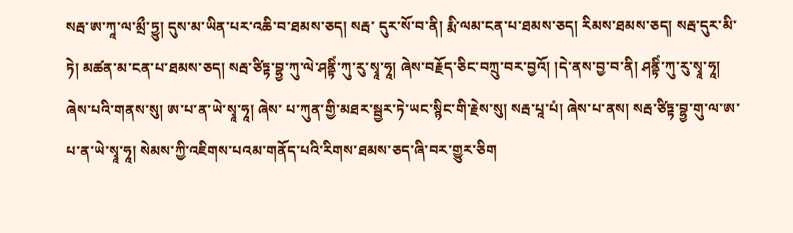སརྦ་ཨ་ཀཱ་ལ་མྲྀ་ཏྱུ། དུས་མ་ཡིན་པར་འཆི་བ་ཐམས་ཅད། སརྦ་ དུར་སོ་བ་ནི། རྨི་ལམ་ངན་པ་ཐམས་ཅད། རིམས་ཐམས་ཅད། སརྦ་དུར་མི་ཏེ། མཚན་མ་ངན་པ་ཐམས་ཅད། སརྦ་ཙིཏྟ་བྷྱ་ཀུ་ལེ་ཤནྟིཾ་ཀུ་རུ་སྭཱ་ཧཱ། ཞེས་བརྗོད་ཅིང་བཀྲུ་བར་བྱའོ། །དེ་ནས་བྱ་བ་ནི། ཤནྟིཾ་ཀུ་རུ་སྭཱ་ཧཱ། ཞེས་པའི་གནས་སུ། ཨ་པ་ན་ཡེ་སྭཱ་ཧཱ། ཞེས་ པ་ཀུན་གྱི་མཐར་སྦྱར་ཏེ་ཡང་སྙིང་གི་རྗེས་སུ། སརྦ་པཱ་པཾ། ཞེས་པ་ནས། སརྦ་ཙིཏྟ་བྷྱ་གུ་ལ་ཨ་པ་ན་ཡེ་སྭཱ་ཧཱ། སེམས་ཀྱི་འཇིགས་པའམ་གནོད་པའི་རིགས་ཐམས་ཅད་ཞི་བར་གྱུར་ཅིག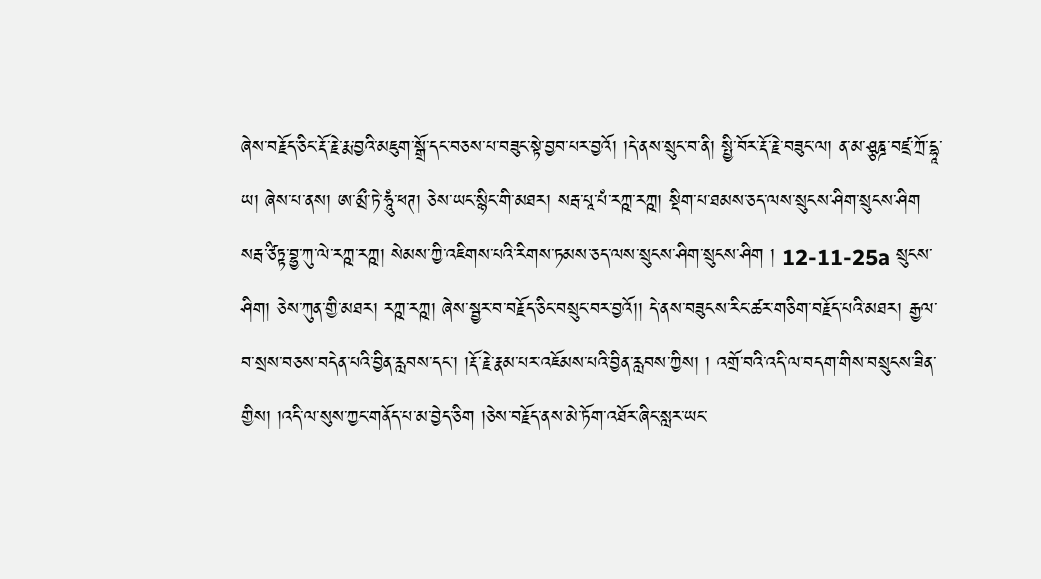ཞེས་བརྗོད་ཅིང་རྡོ་རྗེ་རྨ་བྱའི་མཇུག་སྒྲོ་དང་བཅས་པ་བཟུང་སྟེ་བྱབ་པར་བྱའོ། །དེ་ནས་སྲུང་བ་ནི། སྤྱི་བོར་རྡོ་རྗེ་བཟུང་ལ། ན་མ་ཤྩཎྜ་བཛྲ་ཀྲོ་དྷཱ་ཡ། ཞེས་པ་ནས། ཨ་མྲྀ་ཏེ་ཧཱུཾ་ཕཊ། ཅེས་ཡང་སྙིང་གི་མཐར། སརྦ་པཱ་པཾ་རཀྵ་རཀྵ། སྡིག་པ་ཐམས་ཅད་ལས་སྲུངས་ཤིག་སྲུངས་ཤིག སརྦ་ཙིཏྟ་བྷྱ་ཀུ་ལེ་རཀྵ་རཀྵ། སེམས་ཀྱི་འཇིགས་པའི་རིགས་ཏམས་ཅད་ལས་སྲུངས་ཤིག་སྲུངས་ཤིག ། 12-11-25a སྲུངས་ཤིག། ཅེས་ཀུན་གྱི་མཐར། རཀྵ་རཀྵ། ཞེས་སྦྱར་བ་བརྗོད་ཅིང་བསྲུང་བར་བྱའོ།། དེ་ནས་བཟུངས་རིང་ཚར་གཅིག་བརྗོད་པའི་མཐར། རྒྱལ་བ་སྲས་བཅས་བདེན་པའི་བྱིན་རླབས་དང་། །རྡོ་རྗེ་རྣམ་པར་འཇོམས་པའི་བྱིན་རླབས་ཀྱིས། ། འགྲོ་བའི་འདི་ལ་བདག་གིས་བསྲུངས་ཟིན་གྱིས། །འདི་ལ་སུས་ཀྱང་གནོད་པ་མ་བྱེད་ཅིག །ཅེས་བརྗོད་ནས་མེ་ཏོག་འཐོར་ཞིང་སླར་ཡང་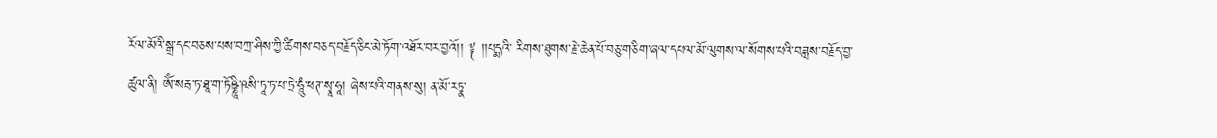རོལ་མོའི་སྒྲ་དང་བཅས་པས་བཀྲ་ཤིས་ཀྱི་ཚིགས་བཅད་བརྗོད་ཅིང་མེ་ཏོག་འཐོར་བར་བྱའོ།། ༈ །།པདྨའི་ རིགས་ཐུགས་རྗེ་ཆེན་པོ་བཅུ་གཅིག་ཞལ་དཔལ་མོ་ལུགས་ལ་སོགས་པའི་བཟླས་བརྗོད་བྱ་ཚུལ་ནི། ཨོཾ་སརྦ་ཏ་ཐཱ་ག་ཏོཥྞཱི་ཥསི་ཏཱ་ཏ་པ་ཏྲེ་ཧཱུཾ་ཕཊ་སྭཱ་ཧཱ། ཞེས་པའི་གནས་སུ། ན་མོ་རཏྣ་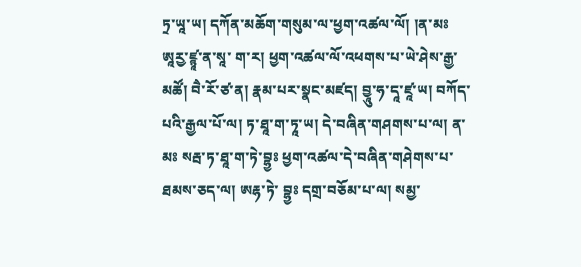ཏྲ་ཡཱ་ཡ། དཀོན་མཆོག་གསུམ་ལ་ཕྱག་འཚལ་ལོ། །ན་མཿ ཨཱརྱ་ཛྙཱ་ན་སཱ་ ག་ར། ཕྱག་འཚལ་ལོ་འཕགས་པ་ཡེ་ཤེས་རྒྱ་མཚོ། བཻ་རོ་ཙ་ན། རྣམ་པར་སྣང་མཛད། བྱཱུ་ཧ་དཱ་ཛཱ་ཡ། བཀོད་པའི་རྒྱལ་པོ་ལ། ཏ་ཐཱ་ག་ཏཱ་ཡ། དེ་བཞིན་གཤགས་པ་ལ། ན་མཿ སརྦ་ཏ་ཐཱ་ག་ཏེ་བྷྱཿ ཕྱག་འཚལ་དེ་བཞིན་གཤེགས་པ་ཐམས་ཅད་ལ། ཨརྷ་ཏེ་ བྷྱཿ དགྲ་བཅོམ་པ་ལ། སམྱ་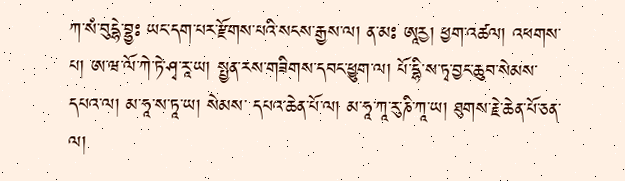ཀ་སཾ་བུདྷེ་བྷྱཿ ཡང་དག་པར་རྫོགས་པའི་སངས་རྒྱས་ལ། ན་མཿ ཨཱརྱ། ཕྱག་འཚལ། འཕགས་པ། ཨ་ཝ་ལོ་ཀེ་ཏེ་ཤྭ་རཱ་ཡ། སྤྱན་རས་གཟིགས་དབང་ཕྱུག་ལ། པོ་དྷི་ས་ཏྭ་བྱང་ཆུབ་སེམས་དཔའ་ལ། མ་ཧཱ་ས་ཏཱ་ཡ། སེམས་ དཔའ་ཆེན་པོ་ལ། མ་ཧཱ་ཀཱ་རུ་ཎི་ཀཱ་ཡ། ཐུགས་རྗེ་ཆེན་པོ་ཅན་ལ།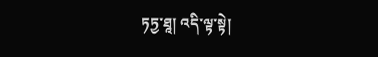ཏཏྱ་ཐཱ། འདི་ལྟ་སྟེ།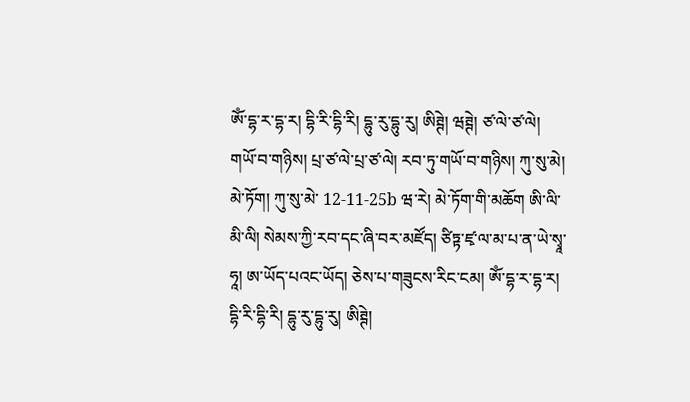ཨོཾ་དྷ་ར་དྷ་ར། དྷི་རི་དྷི་རི། དྷུ་རུ་དྷུ་རུ། ཨིཊྚེ། ཝཊྚེ། ཙ་ལེ་ཙ་ལེ། གཡོ་བ་གཉིས། པྲ་ཙ་ལེ་པྲ་ཙ་ལེ། རབ་ཏུ་གཡོ་བ་གཉིས། ཀུ་སུ་མེ། མེ་ཏོག། ཀུ་སུ་མེ་ 12-11-25b ཝ་རེ། མེ་ཏོག་གི་མཆོག ཨི་ལི་མི་ལི། སེམས་ཀྱི་རབ་དང་ཞི་བར་མཛོད། ཙིཏྟ་ཛྭ་ལ་མ་པ་ན་ཡེ་སྭཱ་ཧཱ། ཨ་ཡོད་པའང་ཡོད། ཅེས་པ་གཟུངས་རིང་ངམ། ཨོཾ་དྷ་ར་དྷ་ར། དྷི་རི་དྷི་རི། དྷུ་རུ་དྷུ་རུ། ཨིཊྚེ།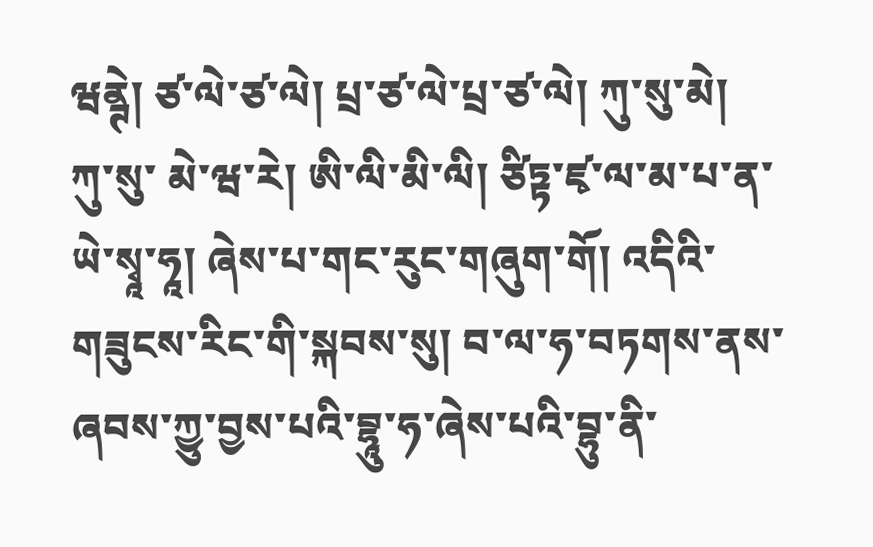ཝནྚེ། ཙ་ལེ་ཙ་ལེ། པྲ་ཙ་ལེ་པྲ་ཙ་ལེ། ཀུ་སུ་མེ། ཀུ་སུ་ མེ་ཝ་རེ། ཨི་ལི་མི་ལི། ཙིཏྟ་ཛྭ་ལ་མ་པ་ན་ཡེ་སྭཱ་ཧཱ། ཞེས་པ་གང་རུང་གཞུག་གོ། འདིའི་གཟུངས་རིང་གི་སྐབས་སུ། བ་ལ་ཧ་བཏགས་ནས་ཞབས་ཀྱུ་བྱས་པའི་བྷཱུ་ཧ་ཞེས་པའི་བྷུ་ནི་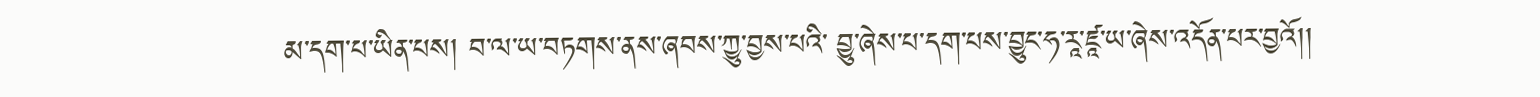མ་དག་པ་ཡིན་པས། བ་ལ་ཡ་བཏགས་ནས་ཞབས་ཀྱུ་བྱས་པའི་ བྱུ་ཞེས་པ་དག་པས་བྱུང་ཧ་རཱ་ཛཱ་ཡ་ཞེས་འདོན་པར་བྱའོ།།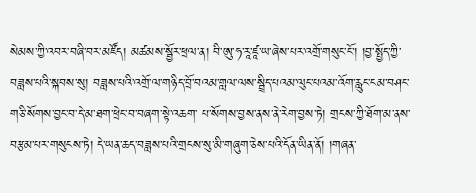སེམས་ཀྱི་འབར་བཞི་བར་མཛོད། མཚམས་སྦྱོར་ཕྲལ་ན། བི་ཨུ་ཧ་རཱ་ཛཱ་ཡ་ཞེས་པར་འགྲོ་གསུང་ངོ་། །བྱ་སྤྱོད་ཀྱི་བཟླས་པའི་སྐབས་སུ། བཟླས་པའི་འགྲོ་ལ་གཉིད་བྲོ་བའམ་གླལ་ལས་སྦྲིད་པའམ་ལུང་པའམ་འོག་རླུང་ངམ་བཤང་གཅི་སོགས་བྱང་བ་དེ་མ་ཐག་ཕྲེང་བ་བཞག་སྟེ་འཆག་ པ་སོགས་བྱས་ནས་ནེ་རེག་བྱས་ཏེ། གྲངས་ཀྱི་ཐོག་མ་ནས་བརྩམ་པར་གསུངས་ཏེ། དེ་ཡན་ཆད་བཟླས་པའི་གྲངས་སུ་མི་གཞུག་ཅེས་པའི་དོན་ཡིན་ནོ། །གཞན་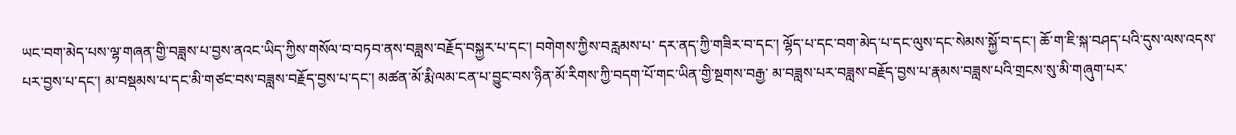ཡང་བག་མེད་པས་ལྷ་གཞན་གྱི་བཟླས་པ་བྱས་ནའང་ཡིད་ཀྱིས་གསོལ་བ་བཏབ་ནས་བཟླས་བརྗོད་བསྐྱར་པ་དང་། བགེགས་ཀྱིས་བརླམས་པ་ དར་ནད་ཀྱི་གཟིར་བ་དང་། ལྷོད་པ་དང་བག་མེད་པ་དང་ལུས་དང་སེམས་སྐྱོ་བ་དང་། ཆོ་ག་ཇི་སྐ་བཤད་པའི་དུས་ལས་འདས་པར་བྱས་པ་དང་། མ་བསྡམས་པ་དང་མི་གཙང་བས་བཟླས་བརྗོད་བྱས་པ་དང་། མཚན་མོ་རྨི་ལམ་ངན་པ་བྱུང་བས་ཉིན་མོ་རིགས་ཀྱི་བདག་པོ་གང་ཡིན་གྱི་སྔགས་བརྒྱ་ མ་བཟླས་པར་བཟླས་བརྗོད་བྱས་པ་རྣམས་བཟླས་པའི་གྲངས་སུ་མི་གཞུག་པར་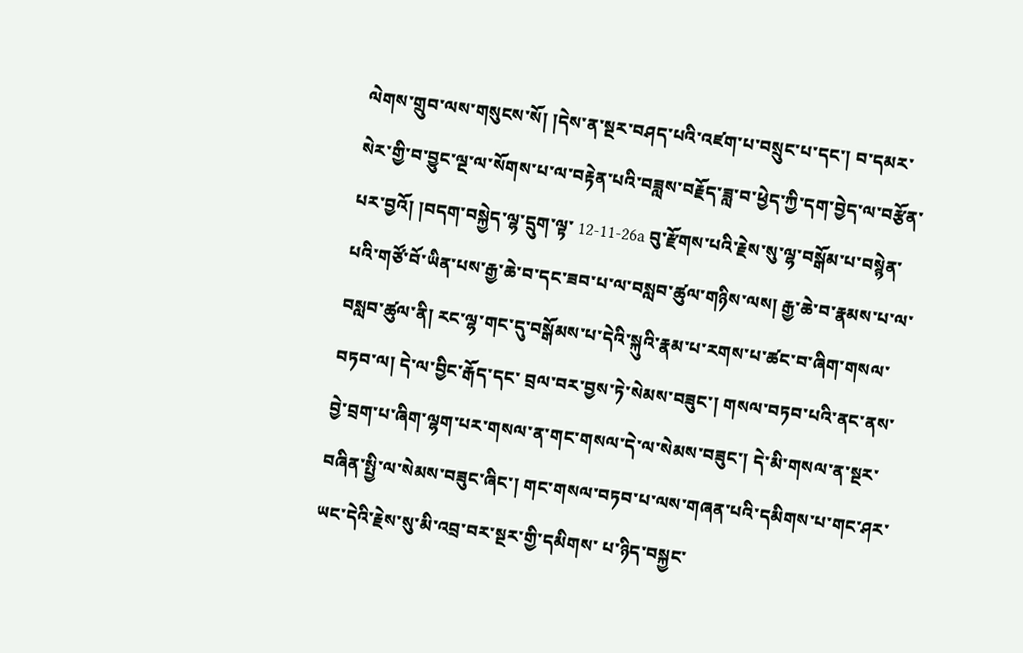ལེགས་གྲུབ་ལས་གསུངས་སོ། །དེས་ན་སྔར་བཤད་པའི་འཛག་པ་བསྲུང་པ་དང་། བ་དམར་སེར་གྱི་བ་བྱུང་ལྔ་ལ་སོགས་པ་ལ་བརྟེན་པའི་བཟླས་བརྗོད་ཟླ་བ་ཕྱེད་ཀྱི་དག་བྱེད་ལ་བརྩོན་པར་བྱའོ། །བདག་བསྐྱེད་ལྷ་དྲུག་ལྟ་ 12-11-26a བུ་རྫོགས་པའི་རྗེས་སུ་ལྷ་བསྒོམ་པ་བསྙེན་པའི་གཙོ་བོ་ཡིན་པས་རྒྱ་ཆེ་བ་དང་ཟབ་པ་ལ་བསླབ་ཚུལ་གཉིས་ལས། རྒྱ་ཆེ་བ་རྣམས་པ་ལ་བསླབ་ཚུལ་ནི། རང་ལྷ་གང་དུ་བསྒོམས་པ་དེའི་སྐུའི་རྣམ་པ་རགས་པ་ཚང་བ་ཞིག་གསལ་བཏབ་ལ། དེ་ལ་བྱིང་རྒོད་དང་ བྲལ་བར་བྱས་ཏེ་སེམས་བཟུང་། གསལ་བཏབ་པའི་ནང་ནས་བྱེ་བྲག་པ་ཞིག་ལྷག་པར་གསལ་ན་གང་གསལ་དེ་ལ་སེམས་བཟུང་། དེ་མི་གསལ་ན་སྔར་བཞིན་སྤྱི་ལ་སེམས་བཟུང་ཞིང་། གང་གསལ་བཏབ་པ་ལས་གཞན་པའི་དམིགས་པ་གང་ཤར་ཡང་དེའི་རྗེས་སུ་མི་འབྲ་བར་སྔར་གྱི་དམིགས་ པ་ཉིད་བསྐྱང་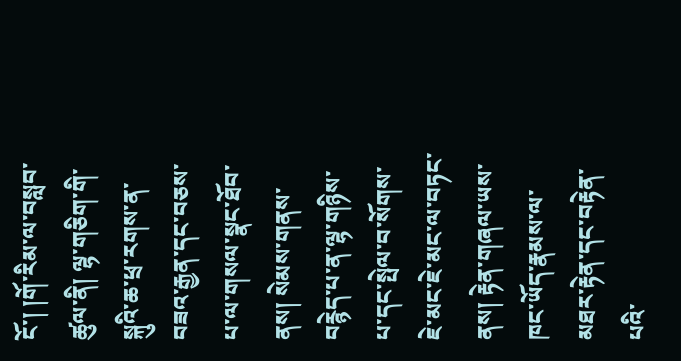ངོ་། །གོ་རིམ་ལ་བསླབ་ཚུལ་ནི། ལྷ་གཅིག་གི་སྐུའི་ཆ་ཕྲ་རགས་ན་བཟའ་རྒྱན་དང་བཅས་པ་ལ་གསལ་སྣང་ཐོབ་ནས། སེམས་གནས་བརྙེད་པ་ན་ལྷ་གཉིས་པ་དང་སྤེལ་བ་སོགས་ཇེ་མང་ཇེ་མང་ལ་བཏང་ནས། རྟེན་གཞལ་ཡས་ཁང་ཡོད་རྣམས་ལ་མཐར་རྟེན་དང་བརྟེན་པའི་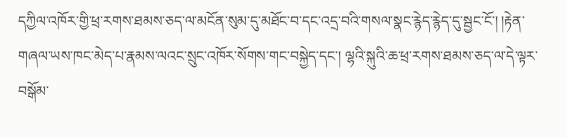དཀྱིལ་འཁོར་གྱི་ཕྲ་རགས་ཐམས་ཅད་ལ་མངོན་སུམ་དུ་མཐོང་བ་དང་འདྲ་བའི་གསལ་སྣང་རྙེད་རྙེད་དུ་སྦྱང་ངོ་། །རྟེན་གཞལ་ཡས་ཁང་མེད་པ་རྣམས་ལའང་སྲུང་འཁོར་སོགས་གང་བསྐྱེད་དང་། ལྷའི་སྐུའི་ཆ་ཕྲ་རགས་ཐམས་ཅད་ལ་དེ་ལྟར་བསྒོམ་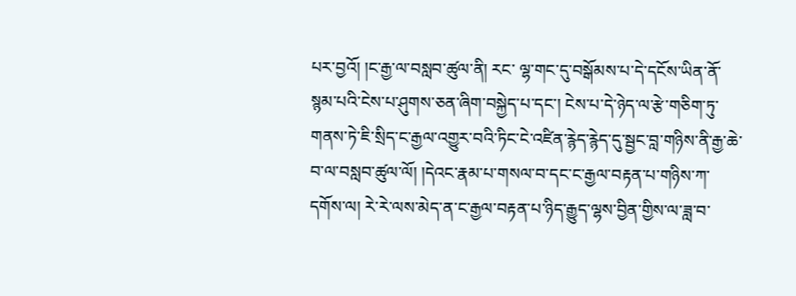པར་བྱའོ། །ང་རྒྱ་ལ་བསླབ་ཚུལ་ནི། རང་ ལྷ་གང་དུ་བསྒོམས་པ་དེ་དངོས་ཡིན་ནོ་སྙམ་པའི་ངེས་པ་ཤུགས་ཅན་ཞིག་བསྐྱེད་པ་དང་། ངེས་པ་དེ་ཉེད་ལ་རྩེ་གཅིག་ཏུ་གནས་ཏེ་ཇི་སྲིད་ང་རྒྱལ་འགྱུར་བའི་ཏིང་ངེ་འཛིན་རྙེད་རྙེད་དུ་སྦྱང་བླ་གཉིས་ནི་རྒྱ་ཆེ་བ་ལ་བསླབ་ཚུལ་ལོ། །དེའང་རྣམ་པ་གསལ་བ་དང་ང་རྒྱལ་བརྟན་པ་གཉིས་ཀ་ དགོས་ལ། རེ་རེ་ལས་མེད་ན་ང་རྒྱལ་བརྟན་པ་ཉིད་རྒྱུད་ལྷས་བྱིན་གྱིས་ལ་ཟླ་བ་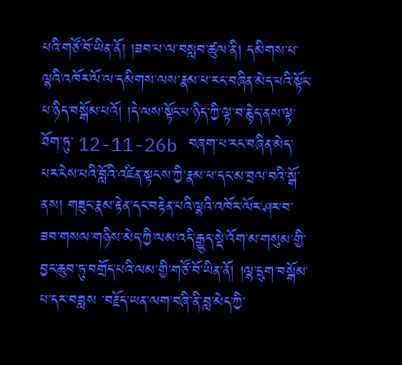པའི་གཙོ་བོ་ཡིན་ནོ། །ཟབ་པ་ལ་བསླབ་ཚུལ་ནི། དམིགས་པ་ལྷའི་འཁོར་ལོ་ལ་དམིགས་ལས་རྣམ་པ་རང་བཞིན་མེད་པའི་སྟོང་པ་ཉིད་བསྒོམ་པའོ། །དེ་ལས་སྟོང་པ་ཉིད་ཀྱི་ལྟ་བ་རྙེད་ནས་ལྟ་ཐོག་ཏུ་ 12-11-26b བཞག་པ་རང་བཞིན་མེད་པར་ངེས་པའི་བློའི་འཛིན་སྟངས་ཀྱི་རྣམ་པ་དང་མ་བྲལ་བའི་སྒོ་ནས། གཟུང་རྣམ་རྟེན་དང་བརྟེན་པའི་ལྷའི་འཁོར་ལོར་ཤར་བ་ཟབ་གསལ་གཉིས་མེད་ཀྱི་ལམ་འདི་རྒྱུད་སྡེ་འོག་མ་གསུམ་གྱི་བྱང་ཆུབ་ཏུ་བགྲོད་པའི་ལམ་གྱི་གཙོ་བོ་ཡིན་ནོ། །ལྷ་དྲུག་བསྒོམ་པ་དར་བཟླས ་བརྗོད་ཡན་ལག་བཞི་ནི་བླ་མེད་ཀྱི་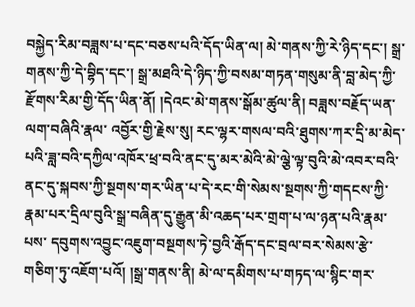བསྐྱེད་རིམ་བཟླས་པ་དང་བཅས་པའི་དོད་ཡིན་ལ། མེ་གནས་ཀྱི་རེ་ཉིད་དང་། སྒྲ་གནས་ཀྱི་དེ་བྷིད་དང་། སྒྲ་མཐའི་དེ་ཉིད་ཀྱི་བསམ་གཏན་གསུམ་ནི་བླ་མེད་ཀྱི་རྫོགས་རིམ་གྱི་དོད་ཡིན་ནོ། །དེའང་མེ་གནས་སྒོམ་ཚུལ་ནི། བཟླས་བརྗོད་ཡན་ལག་བཞིའི་རྣལ་ འབྱོར་གྱི་རྗེས་སུ། རང་ལྷར་གསལ་བའི་ཐུགས་ཀར་དྲི་མ་མེད་པའི་ཟླ་བའི་དཀྱིལ་འཁོར་ཕྲ་བའི་ནང་དུ་མར་མེའི་མེ་ལྕེ་ལྟ་བུའི་མེ་འབར་བའི་ནང་དུ་སྐབས་ཀྱི་སྔགས་གར་ཡིན་པ་དེ་རང་གི་སེམས་སྔགས་ཀྱི་གདངས་ཀྱི་རྣམ་པར་དྲིལ་བུའི་སྒྲ་བཞིན་དུ་རྒྱུན་མི་འཆད་པར་གྲག་པ་ལ་ཉན་པའི་རྣམ་པས་ དབུགས་འབྱུང་འཇུག་བསྔགས་ཏེ་བྱའི་རྒོད་དང་བྲལ་བར་སེམས་རྩེ་གཅིག་ཏུ་འཇོག་པའོ། །སྒྲ་གནས་ནི། མེ་ལ་དམིགས་པ་གཏད་ལ་སྙིང་གར་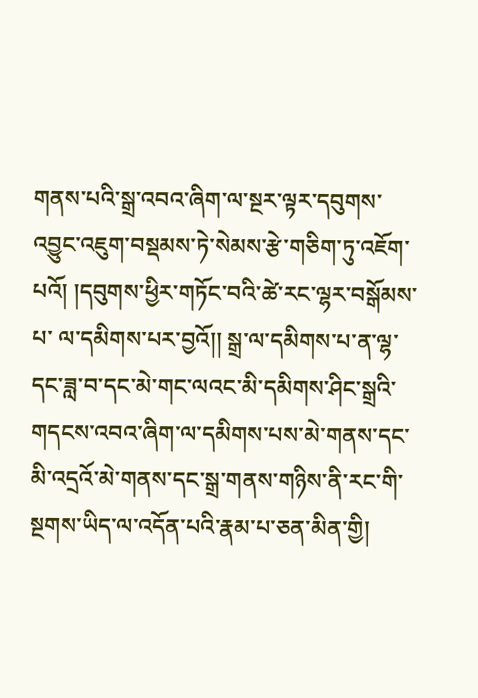གནས་པའི་སྒྲ་འབའ་ཞིག་ལ་སྔར་ལྟར་དབུགས་འབྱུང་འཇུག་བསྡམས་ཏེ་སེམས་རྩེ་གཅིག་ཏུ་འཇོག་པའོ། །དབུགས་ཕྱིར་གཏོང་བའི་ཚེ་རང་ལྷར་བསྒོམས་པ་ ལ་དམིགས་པར་བྱའོ།། སྒྲ་ལ་དམིགས་པ་ན་ལྷ་དང་ཟླ་བ་དང་མེ་གང་ལའང་མི་དམིགས་ཤིང་སྒྲའི་གདངས་འབའ་ཞིག་ལ་དམིགས་པས་མེ་གནས་དང་མི་འདྲའོ་མེ་གནས་དང་སྒྲ་གནས་གཉིས་ནི་རང་གི་སྔགས་ཡིད་ལ་འདོན་པའི་རྣམ་པ་ཅན་མིན་གྱི།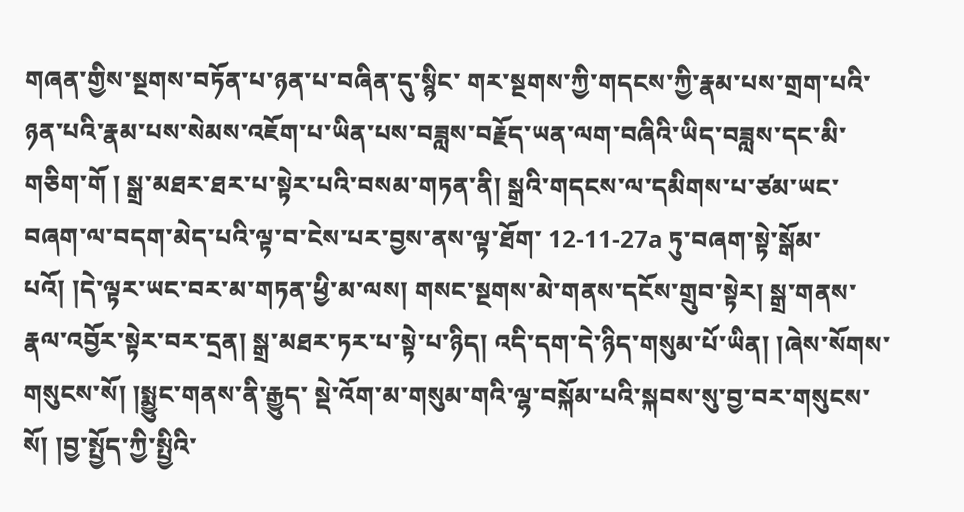གཞན་གྱིས་སྔགས་བཏོན་པ་ཉན་པ་བཞིན་དུ་སྙིང་ གར་སྔགས་ཀྱི་གདངས་ཀྱི་རྣམ་པས་གྲག་པའི་ཉན་པའི་རྣམ་པས་སེམས་འཇོག་པ་ཡིན་པས་བཟླས་བརྗོད་ཡན་ལག་བཞིའི་ཡིད་བཟླས་དང་མི་གཅིག་གོ ། སྒྲ་མཐར་ཐར་པ་སྟེར་པའི་བསམ་གཏན་ནི། སྒྲའི་གདངས་ལ་དམིགས་པ་ཙམ་ཡང་བཞག་ལ་བདག་མེད་པའི་ལྟ་བ་ངེས་པར་བྱས་ནས་ལྟ་ཐོག་ 12-11-27a ཏུ་བཞག་སྟེ་སྒོམ་པའོ། །དེ་ལྟར་ཡང་བར་མ་གཏན་ཕྱི་མ་ལས། གསང་སྔགས་མེ་གནས་དངོས་གྲུབ་སྟེར། སྒྲ་གནས་རྣལ་འབྱོར་སྟེར་བར་དྲན། སྒྲ་མཐར་ཏར་པ་སྟེ་པ་ཉིད། འདི་དག་དེ་ཉིད་གསུམ་པོ་ཡིན། །ཞེས་སོགས་གསུངས་སོ། །སྨྱུང་གནས་ནི་རྒྱུད་ སྡེ་འོག་མ་གསུམ་གའི་ལྷ་བསྐོམ་པའི་སྐབས་སུ་བྱ་བར་གསུངས་སོ། །བྱ་སྤྱོད་ཀྱི་སྤྱིའི་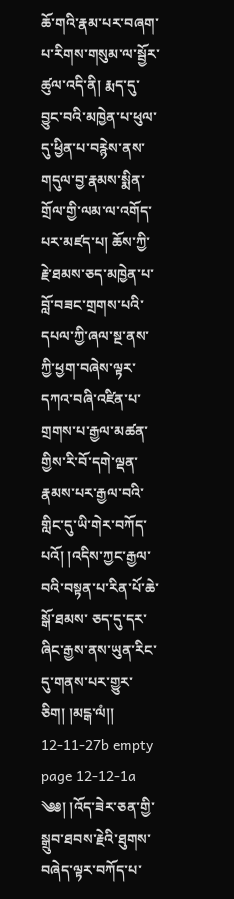ཆོ་གའི་རྣམ་པར་བཞག་པ་རིགས་གསུམ་ལ་སྦྱོར་ཚུལ་འདི་ནི། རྨད་དུ་བྱུང་བའི་མཁྱེན་པ་ཕུལ་དུ་ཕྱིན་པ་བརྙེས་ནས་གདུལ་བྱ་རྣམས་སྨིན་གྲོལ་གྱི་ལམ་ལ་འགོད་པར་མཛད་པ། ཆོས་ཀྱི་རྗེ་ཐམས་ཅད་མཁྱེན་པ་བློ་བཟང་གྲགས་པའི་དཔལ་ཀྱི་ཞལ་སྔ་ནས་ཀྱི་ཕྱག་བཞེས་ལྟར་དཀའ་བཞི་འཛིན་པ་གྲགས་པ་རྒྱལ་མཚན་གྱིས་རི་བོ་དགེ་ལྡན་རྣམས་པར་རྒྱལ་བའི་གླིང་དུ་ཡི་གེར་བཀོད་པའོ། །འདིས་ཀྱང་རྒྱལ་བའི་བསྟན་པ་རིན་པོ་ཆེ་སྒོ་ཐམས་ ཅད་དུ་དར་ཞིང་རྒྱས་ནས་ཡུན་རིང་དུ་གནས་པར་གྱུར་ཅིག། །མངྒ་ལཾ།། 12-11-27b empty page 12-12-1a ༄༅། །འོད་ཟེར་ཅན་གྱི་སྒྲུབ་ཐབས་རྗེའི་ཐུགས་བཞེད་ལྟར་བཀོད་པ་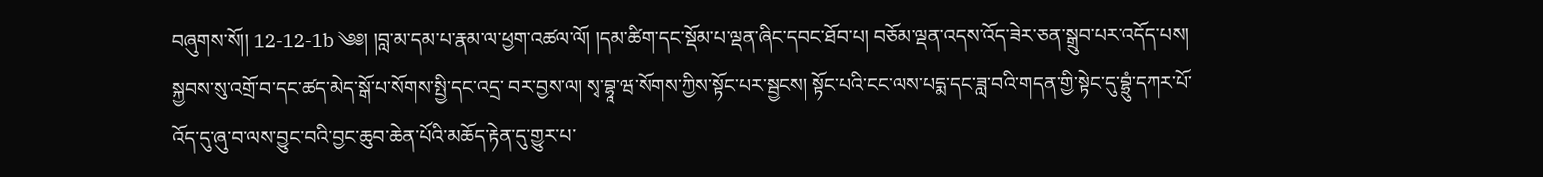བཞུགས་སོ།། 12-12-1b ༄༅། །བླ་མ་དམ་པ་རྣམ་ལ་ཕྱག་འཚལ་ལོ། །དམ་ཚིག་དང་སྡོམ་པ་ལྡན་ཞིང་དབང་ཐོབ་པ། བཅོམ་ལྡན་འདས་འོད་ཟེར་ཅན་སྒྲུབ་པར་འདོད་པས། སྐྱབས་སུ་འགྲོ་བ་དང་ཚད་མེད་སྒོ་པ་སོགས་སྤྱི་དང་འདྲ་ བར་བྱས་ལ། སྭ་བྷཱ་ཝ་སོགས་ཀྱིས་སྟོང་པར་སྦྱངས། སྟོང་པའི་ངང་ལས་པདྨ་དང་ཟླ་བའི་གདན་གྱི་སྟེང་དུ་བྷྲུཾ་དཀར་པོ་འོད་དུ་ཞུ་བ་ལས་བྱུང་བའི་བྱང་ཆུབ་ཆེན་པོའི་མཆོད་རྟེན་དུ་གྱུར་པ་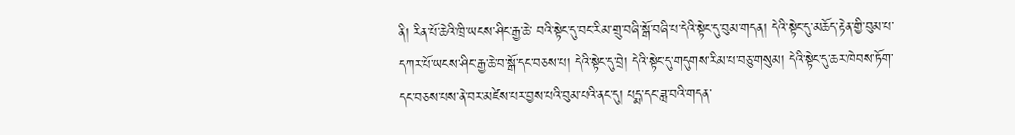ནི། རིན་པོ་ཆེའི་ཁྲི་ཡངས་ཤིང་རྒྱ་ཆེ་ བའི་སྟེང་དུ་བང་རིམ་གྲུ་བཞི་སྒོ་བཞི་པ་དེའི་སྟེང་དུ་བུམ་གདན། དེའི་སྟེང་དུ་མཆོད་རྟེན་གྱི་བུམ་པ་དཀར་པོ་ཡངས་ཤིང་རྒྱ་ཆེ་བ་སྒོ་དང་བཅས་པ། དེའི་སྟེང་དུ་བྲེ། དེའི་སྟེང་དུ་གདུགས་རིམ་པ་བཅུ་གསུམ། དེའི་སྟེང་དུ་ཆར་ཁེབས་ཏོག་ དང་བཅས་པས་ནེ་བར་མཛེས་པར་བྱས་པའི་བུམ་པའི་ནང་དུ། པདྨ་དང་ཟླ་བའི་གདན་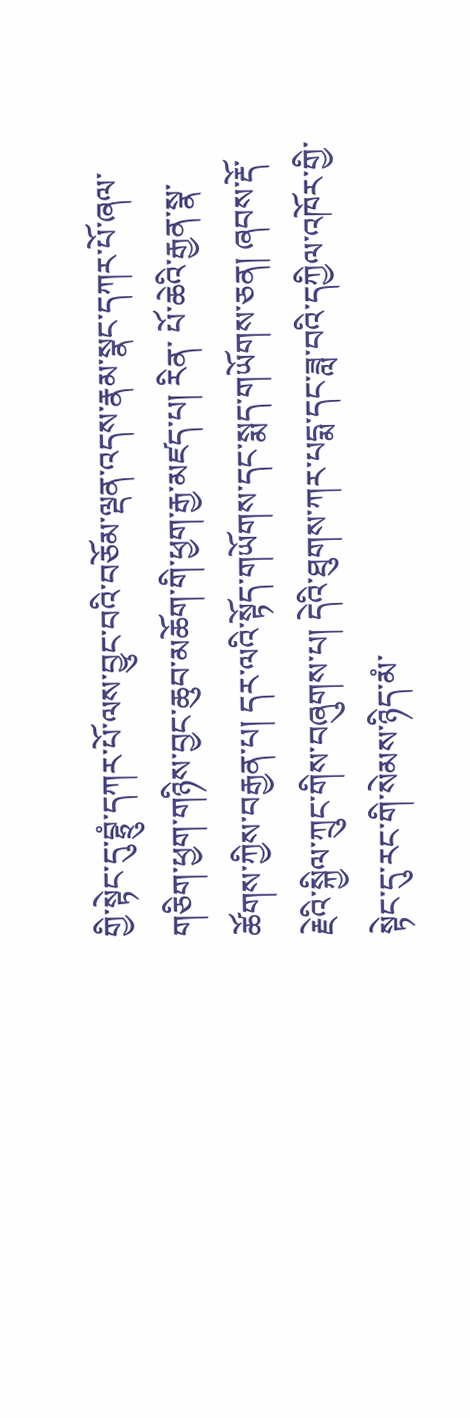གྱི་སྟེང་དུ་བྷྲུཾ་དཀར་པོ་ལས་བྱུང་བའི་བཅོམ་ལྡན་འདས་རྣམ་སྣང་དཀར་པོ་ཞལ་གཅིག་ཕྱག་གཉིས་བྱང་ཆུབ་མཆོག་གི་ཕྱག་རྒྱ་མཛད་པ། རིན་ པོ་ཆེའི་རྒྱན་སྣ་ཚོགས་ཀྱིས་བརྒྱན་པ། དར་ལའི་སྟོད་གཡོགས་དང་སྨད་གཡོགས་ཅན། ཞབས་རྡོ་རྗེའི་སྐྱིལ་ཀྲུང་གིས་བཞུགས་པ། དེའི་ཐུགས་ཀར་པདྨ་དང་ཟླ་བའི་དཀྱིལ་འཁོར་གྱི་སྟེང་དུ་རང་གི་སེམས་ཉིད་མཾ་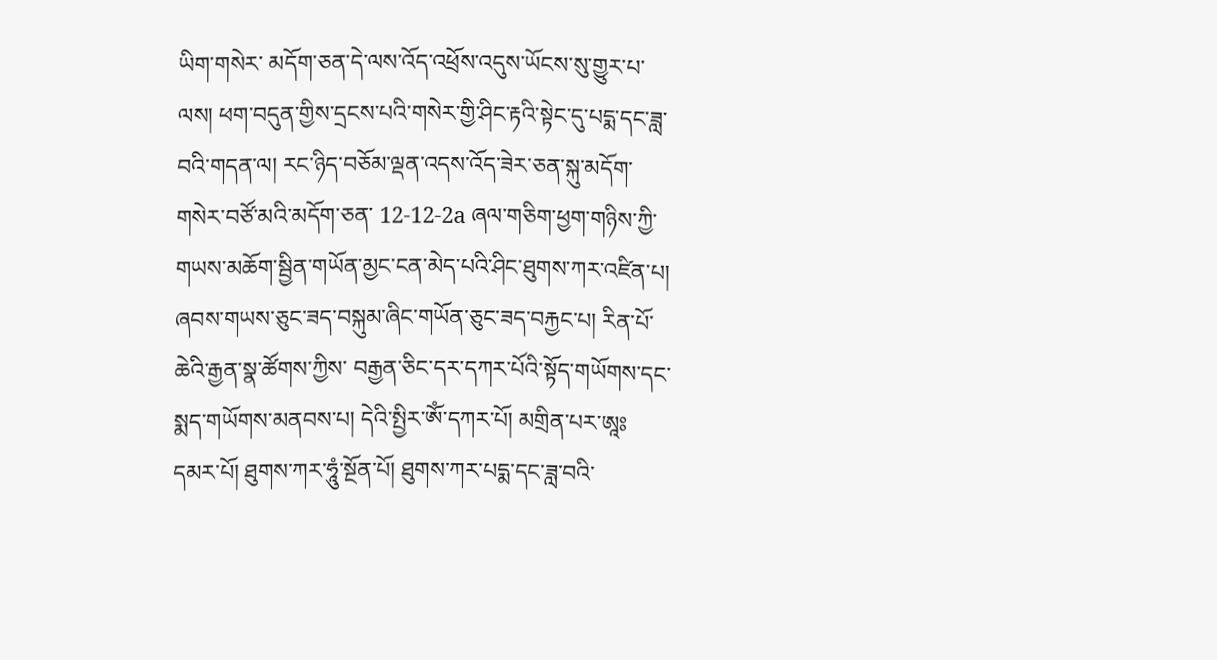ཡིག་གསེར་ མདོག་ཅན་དེ་ལས་འོད་འཕྲོས་འདུས་ཡོངས་སུ་གྱུར་པ་ལས། ཕག་བདུན་གྱིས་དྲངས་པའི་གསེར་གྱི་ཤིང་རྟའི་སྟེང་དུ་པདྨ་དང་ཟླ་བའི་གདན་ལ། རང་ཉིད་བཅོམ་ལྡན་འདས་འོད་ཟེར་ཅན་སྐུ་མདོག་གསེར་བཙོ་མའི་མདོག་ཅན་ 12-12-2a ཞལ་གཅིག་ཕྱག་གཉིས་ཀྱི་གཡས་མཆོག་སྦྱིན་གཡོན་མྱང་ངན་མེད་པའི་ཤིང་ཐུགས་ཀར་འཛིན་པ། ཞབས་གཡས་ཅུང་ཟད་བསྐུམ་ཞིང་གཡོན་ཅུང་ཟད་བརྐྱང་པ། རིན་པོ་ཆེའི་རྒྱན་སྣ་ཚོགས་ཀྱིས་ བརྒྱན་ཅིང་དར་དཀར་པོའི་སྟོད་གཡོགས་དང་སྨད་གཡོགས་མནབས་པ། དེའི་སྤྱིར་ཨོཾ་དཀར་པོ། མགྲིན་པར་ཨཱཿ དམར་པོ། ཐུགས་ཀར་ཧཱུཾ་སྔོན་པོ། ཐུགས་ཀར་པདྨ་དང་ཟླ་བའི་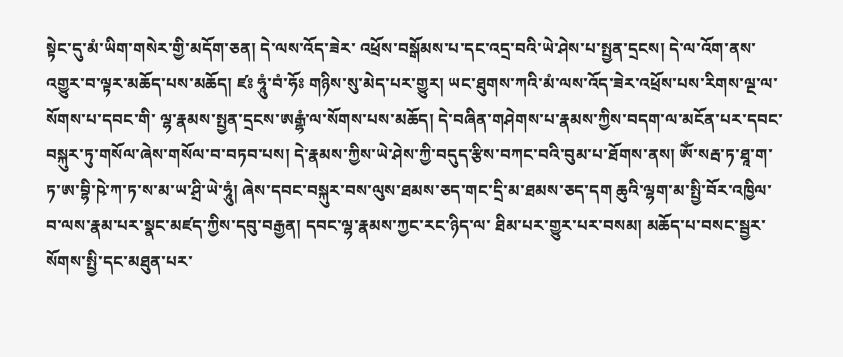སྟེང་དུ་མཾ་ཡིག་གསེར་གྱི་མདོག་ཅན། དེ་ལས་འོད་ཟེར་ འཕྲོས་བསྒོམས་པ་དང་འདྲ་བའི་ཡེ་ཤེས་པ་སྤྱན་དྲངས། དེ་ལ་འོག་ནས་འགྱུར་བ་ལྟར་མཆོད་པས་མཆོད། ཛཿ ཧཱུཾ་བཾ་ཧོཿ གཉིས་སུ་མེད་པར་གྱུར། ཡང་ཐུགས་ཀའི་མཾ་ལས་འོད་ཟེར་འཕྲོས་པས་རིགས་ལྔ་ལ་སོགས་པ་དབང་གི་ ལྷ་རྣམས་སྤྱན་དྲངས་ཨརྒྷཾ་ལ་སོགས་པས་མཆོད། དེ་བཞིན་གཤེགས་པ་རྣམས་ཀྱིས་བདག་ལ་མངོན་པར་དབང་བསྐུར་ཏུ་གསོལ་ཞེས་གསོལ་བ་བཏབ་པས། དེ་རྣམས་ཀྱིས་ཡེ་ཤེས་ཀྱི་བདུད་རྩིས་བཀང་བའི་བུམ་པ་ཐོགས་ནས། ཨོཾ་སརྦ་ཏ་ཐཱ་ག་ཏ་ཨ་བྷི་ཥེ་ཀ་ཏ་ས་མ་ཡ་ཤྲི་ཡེ་ཧཱུཾ། ཞེས་དབང་བསྐུར་བས་ལུས་ཐམས་ཅད་གང་དྲི་མ་ཐམས་ཅད་དག ཆུའི་ལྷག་མ་སྤྱི་བོར་འཁྱིལ་བ་ལས་རྣམ་པར་སྣང་མཛད་ཀྱིས་དབུ་བརྒྱན། དབང་ལྷ་རྣམས་ཀྱང་རང་ཉིད་ལ་ ཐིམ་པར་གྱུར་པར་བསམ། མཆོད་པ་བསང་སྦྱར་སོགས་སྤྱི་དང་མཐུན་པར་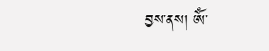བྱས་ནས། ཨོཾ་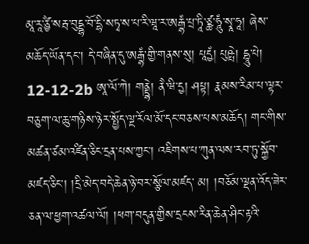མཱ་རཱ་ཙྱཻ་སརྦ་བུདྡྷ་བོ་དྷི་སཏྭ་ས་པ་རི་ཝཱ་ར་ཨརྒྷཾ་པྲ་ཏཱི་ཙྪ་ཧཱུཾ་སྭཱ་ཧཱ། ཞེས་མཆོད་ཡོན་དང་། དེ་བཞིན་དུ་ཨརྒྷཾ་གྱི་གནས་སུ། པཱདྱཾ། པུཥྤེ། དྷཱུ་པེ། 12-12-2b ཨཱ་ལོ་ཀེ། གནྡྷེ། ནཻ་ཝི་དྱ། ཤཔྟ། རྣམས་རིམ་པ་ལྟར་བཅུག་ལ་ཆུ་གཉིས་ཉེར་སྤྱོད་ལྔ་རོལ་མོ་དང་བཅས་པས་མཆོད། གང་གིས་མཚན་ཙམ་འཛིན་ཅིང་དྲན་པས་ཀྱང་། འཇིགས་པ་ཀུན་ལས་རབ་ཏུ་སྐྱོབ་མཛད་ཅིང་། །དྲི་མེད་བདེ་ཆེན་ཉེ་བར་སྩོལ་མཛད་ མ། །བཅོམ་ལྡན་འོད་ཟེར་ཅན་ལ་ཕྱག་འཚལ་ལོ། །ཕག་བདུན་གྱིས་དྲངས་རིན་ཆེན་ཤིང་རྟའི་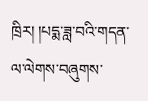ཁྲིར། །པདྨ་ཟླ་བའི་གདན་ལ་ལེགས་བཞུགས་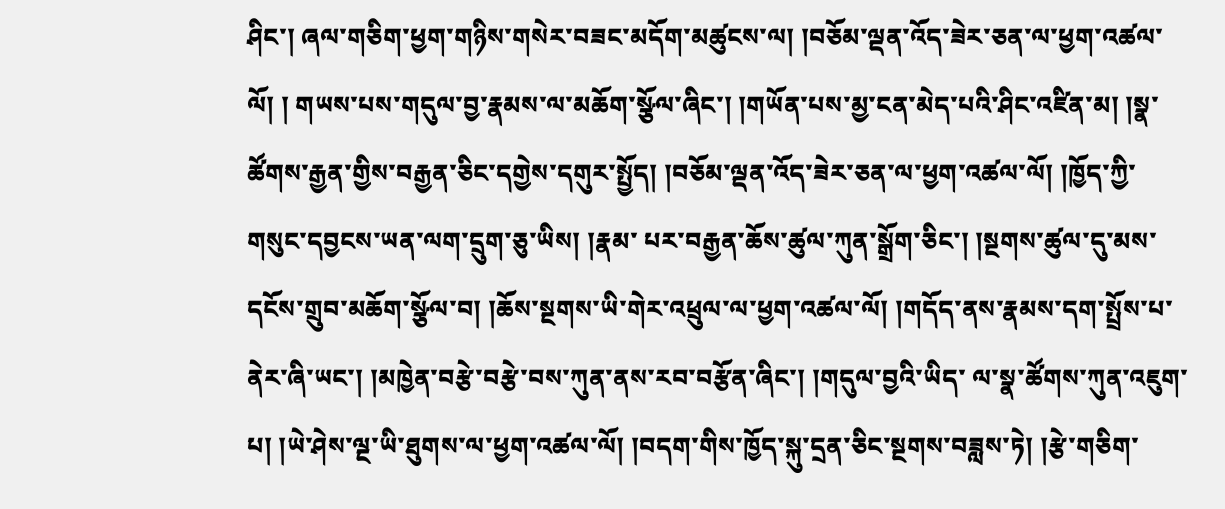ཤིང་། ཞལ་གཅིག་ཕྱག་གཉིས་གསེར་བཟང་མདོག་མཚུངས་ལ། །བཅོམ་ལྡན་འོད་ཟེར་ཅན་ལ་ཕྱག་འཚལ་ལོ། ། གཡས་པས་གདུལ་བྱ་རྣམས་ལ་མཆོག་སྩོལ་ཞིང་། །གཡོན་པས་མྱ་ངན་མེད་པའི་ཤིང་འཛིན་མ། །སྣ་ཚོགས་རྒྱན་གྱིས་བརྒྱན་ཅིང་དགྱེས་དགུར་སྤྱོད། །བཅོམ་ལྡན་འོད་ཟེར་ཅན་ལ་ཕྱག་འཚལ་ལོ། །ཁྱོད་ཀྱི་གསུང་དབྱངས་ཡན་ལག་དྲུག་ཅུ་ཡིས། །རྣམ་ པར་བརྒྱན་ཆོས་ཚུལ་ཀུན་སྒྲོག་ཅིང་། །སྔགས་ཚུལ་དུ་མས་དངོས་གྲུབ་མཆོག་སྩོལ་བ། །ཆོས་སྔགས་ཡི་གེར་འཕྲུལ་ལ་ཕྱག་འཚལ་ལོ། །གདོད་ནས་རྣམས་དག་སྤྲོས་པ་ནེར་ཞི་ཡང་། །མཁྱེན་བརྩེ་བརྩེ་བས་ཀུན་ནས་རབ་བརྩོན་ཞིང་། །གདུལ་བྱའི་ཡིད་ ལ་སྣ་ཚོགས་ཀུན་འཇུག་པ། །ཡེ་ཤེས་ལྔ་ཡི་ཐུགས་ལ་ཕྱག་འཚལ་ལོ། །བདག་གིས་ཁྱོད་སྐུ་དྲན་ཅིང་སྔགས་བཟླས་ཏེ། །རྩེ་གཅིག་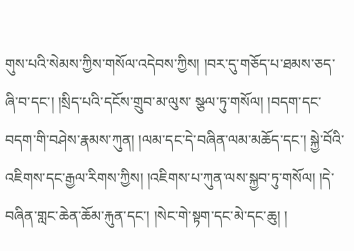གུས་པའི་སེམས་ཀྱིས་གསོལ་འདེབས་ཀྱིས། །བར་དུ་གཅོད་པ་ཐམས་ཅད་ཞི་བ་དང་། །སྲིད་པའི་དངོས་གྲུབ་མ་ལུས་ སྩལ་ཏུ་གསོལ། །བདག་དང་བདག་གི་བཤེས་རྣམས་ཀུན། །ལམ་དང་དེ་བཞིན་ལམ་མཆོད་དང་། སྐྱེ་བོའི་འཇིགས་དང་རྒྱལ་རིགས་ཀྱིས། །འཇིགས་པ་ཀུན་ལས་སྐྱབ་ཏུ་གསོལ། །དེ་བཞིན་གླང་ཆེན་ཆོམ་རྐུན་དང་། །སེང་གེ་སྟག་དང་མེ་དང་ཆུ། །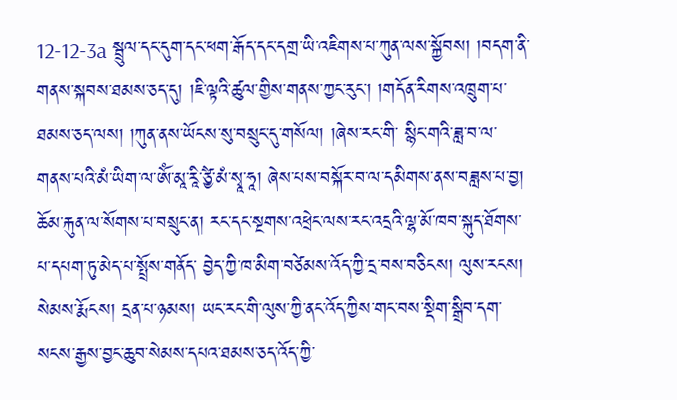12-12-3a སྦྲུལ་དང་དུག་དང་ཕག་རྒོད་དང་དགྲ་ཡི་འཇིགས་པ་ཀུན་ལས་སྐྱོབས། །བདག་ནི་གནས་སྐབས་ཐམས་ཅད་དུ། །ཇི་ལྟའི་ཚུལ་གྱིས་གནས་ཀྱང་རུང་། །གདོན་རིགས་འཁྲུག་པ་ཐམས་ཅད་ལས། །ཀུན་ནས་ཡོངས་སུ་བསྲུང་དུ་གསོལ། །ཞེས་རང་གི་ སྙིང་གའི་ཟླ་བ་ལ་གནས་པའི་མཾ་ཡིག་ལ་ཨོཾ་མཱ་རཱི་ཙྱཻ་མཾ་སྭཱ་ཧཱ། ཞེས་པས་བསྐོར་བ་ལ་དམིགས་ནས་བཟླས་པ་བྱ། ཆོམ་རྐུན་ལ་སོགས་པ་བསྲུང་ན། རང་དང་སྔགས་འཕྲེང་ལས་རང་འདྲའི་ལྷ་མོ་ཁབ་སྐུད་ཐོགས་པ་དཔག་ཏུ་མེད་པ་སྤྲོས་གནོད་ བྱེད་ཀྱི་ཁ་མིག་བཙེམས་འོད་ཀྱི་དྲ་བས་བཅིངས། ལུས་རངས། སེམས་རྨོངས། དྲན་པ་ཉམས། ཡང་རང་གི་ལུས་ཀྱི་ནང་འོད་ཀྱིས་གང་བས་སྡིག་སྒྲིབ་དག་སངས་རྒྱས་བྱང་ཆུབ་སེམས་དཔའ་ཐམས་ཅད་འོད་ཀྱི་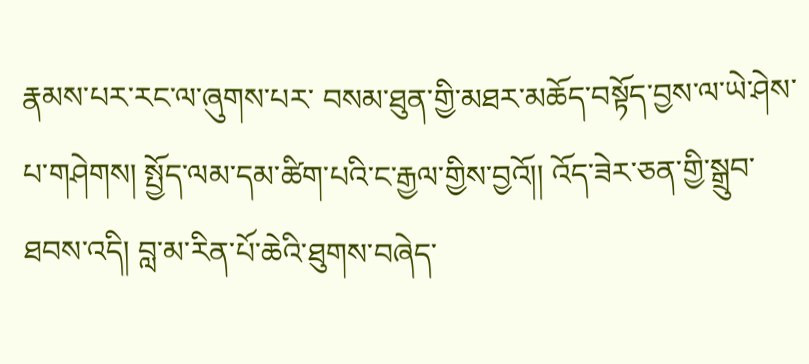རྣམས་པར་རང་ལ་ཞུགས་པར་ བསམ་ཐུན་གྱི་མཐར་མཆོད་བསྟོད་བྱས་ལ་ཡེ་ཤེས་པ་གཤེགས། སྤྱོད་ལམ་དམ་ཚིག་པའི་ང་རྒྱལ་གྱིས་བྱའོ།། འོད་ཟེར་ཅན་གྱི་སྒྲུབ་ཐབས་འདི། བླ་མ་རིན་པོ་ཆེའི་ཐུགས་བཞེད་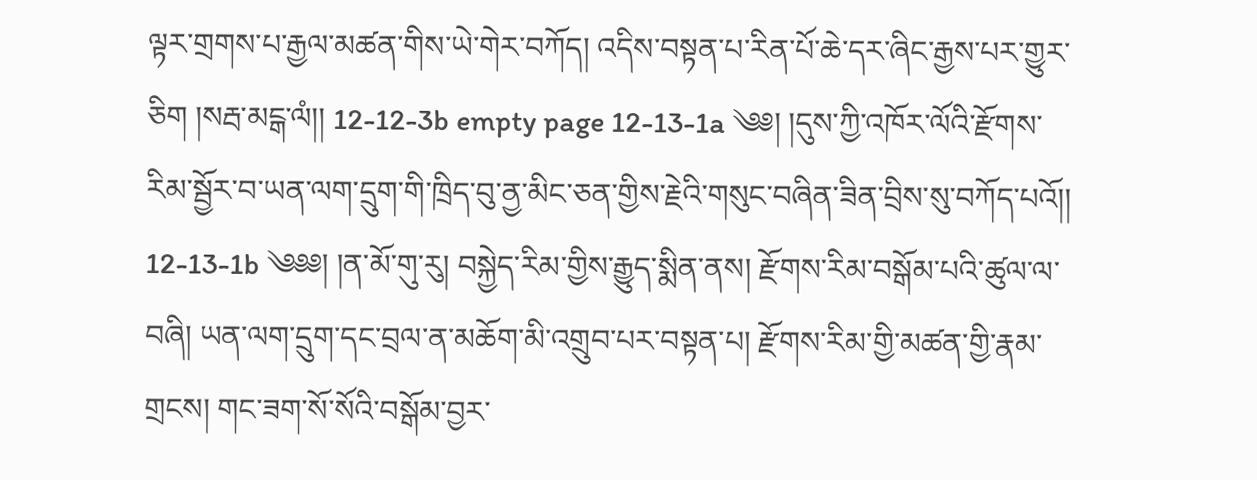ལྟར་གྲགས་པ་རྒྱལ་མཚན་གིས་ཡེ་གེར་བཀོད། འདིས་བསྟན་པ་རིན་པོ་ཆེ་དར་ཞིང་རྒྱས་པར་གྱུར་ཅིག །སརྦ་མངྒ་ལཾ།། 12-12-3b empty page 12-13-1a ༄༅། །དུས་ཀྱི་འཁོར་ལོའི་རྫོགས་རིམ་སྦྱོར་བ་ཡན་ལག་དྲུག་གི་ཁྲིད་བུ་ནྱ་མིང་ཅན་གྱིས་རྗེའི་གསུང་བཞིན་ཟིན་བྲིས་སུ་བཀོད་པའོ།། 12-13-1b ༄༅༅། །ན་མོ་གུ་རུ། བསྐྱེད་རིམ་གྱིས་རྒྱུད་སྨིན་ནས། རྫོགས་རིམ་བསྒོམ་པའི་ཚུལ་ལ་བཞི། ཡན་ལག་དྲུག་དང་བྲལ་ན་མཆོག་མི་འགྲུབ་པར་བསྟན་པ། རྫོགས་རིམ་གྱི་མཚན་གྱི་རྣམ་གྲངས། གང་ཟག་སོ་སོའི་བསྒོམ་བྱར་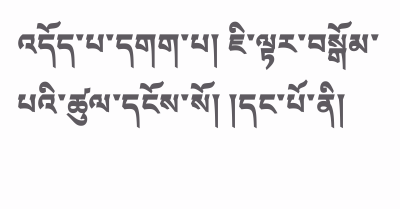འདོད་པ་དགག་པ། ཇི་ལྟར་བསྒོམ་པའི་ཚུལ་དངོས་སོ། །དང་པོ་ནི།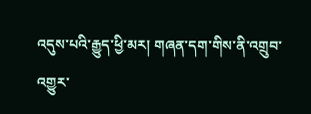འདུས་པའི་རྒྱུད་ཕྱི་མར། གཞན་དག་གིས་ནི་འགྲུབ་འགྱུར་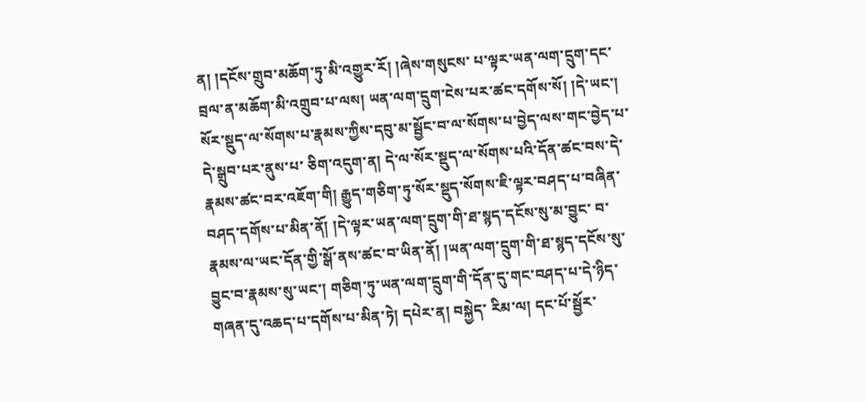ན། །དངོས་གྲུབ་མཆོག་ཏུ་མི་འགྱུར་རོ། །ཞེས་གསུངས་ པ་ལྟར་ཡན་ལག་དྲུག་དང་བྲལ་ན་མཆོག་མི་འགྲུབ་པ་ལས། ཡན་ལག་དྲུག་ངེས་པར་ཚང་དགོས་སོ། །དེ་ཡང་། སོར་སྡུད་ལ་སོགས་པ་རྣམས་ཀྱིས་དབུ་མ་སྦྱོང་བ་ལ་སོགས་པ་བྱེད་ལས་གང་བྱེད་པ་དེ་སྒྲུབ་པར་ནུས་པ་ ཅིག་འདུག་ན། དེ་ལ་སོར་སྡུད་ལ་སོགས་པའི་དོན་ཚང་བས་དེ་རྣམས་ཚང་བར་འཇོག་གི། རྒྱུད་གཅིག་ཏུ་སོར་སྡུད་སོགས་ཇི་ལྟར་བཤད་པ་བཞིན་བཤད་དགོས་པ་མིན་ནོ། །དེ་ལྟར་ཡན་ལག་དྲུག་གི་ཐ་སྙད་དངོས་སུ་མ་བྱུང་ བ་རྣམས་ལ་ཡང་དོན་གྱི་སྒོ་ནས་ཚང་བ་ཡིན་ནོ། །ཡན་ལག་དྲུག་གི་ཐ་སྙད་དངོས་སུ་བྱུང་བ་རྣམས་སུ་ཡང་། གཅིག་ཏུ་ཡན་ལག་དྲུག་གི་དོན་དུ་གང་བཤད་པ་དེ་ཉིད་གཞན་དུ་འཆད་པ་དགོས་པ་མིན་ཏེ། དཔེར་ན། བསྐྱེད་ རིམ་ལ། དང་པོ་སྦྱོར་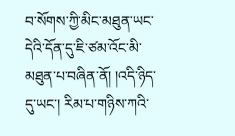བ་སོགས་ཀྱི་མིང་མཐུན་ཡང་དེའི་དོན་དུ་ཇི་ཙམ་འོང་མི་མཐུན་པ་བཞིན་ནོ། །འདི་ཉིད་དུ་ཡང་། རིམ་པ་གཉིས་ཀའི་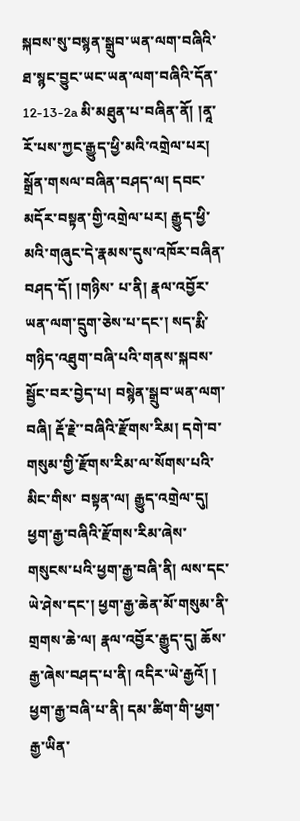སྐབས་སུ་བསྙན་སྒྲུབ་ཡན་ལག་བཞིའི་ཐ་སྙང་བྱུང་ཡང་ཡན་ལག་བཞིའི་དོན་ 12-13-2a མི་མཐུན་པ་བཞིན་ནོ། །ནཱ་རོ་པས་ཀྱང་རྒྱུད་ཕྱི་མའི་འགྲེལ་པར། སྒྲོན་གསལ་བཞིན་བཤད་ལ། དབང་མདོར་བསྟན་གྱི་འགྲེལ་པར། རྒྱུད་ཕྱི་མའི་གཞུང་དེ་རྣམས་དུས་འཁོར་བཞིན་བཤད་དོ། །གཉིས་ པ་ནི། རྣལ་འབྱོར་ཡན་ལག་དྲུག་ཅེས་པ་དང་། སད་རྨི་གཉིད་འཐུག་བཞི་པའི་གནས་སྐབས་སྦྱོང་བར་བྱེད་པ། བསྙེན་སྒྲུབ་ཡན་ལག་བཞི། རྡོ་རྗེ་་བཞིའི་རྫོགས་རིམ། དགེ་བ་གསུམ་གྱི་རྫོགས་རིམ་ལ་སོགས་པའི་མིང་གིས་ བསྟན་ལ། རྒྱུད་འགྲེལ་དུ། ཕྱག་རྒྱ་བཞིའི་རྫོགས་རིམ་ཞེས་གསུངས་པའི་ཕྱག་རྒྱ་བཞི་ནི། ལས་དང་ཡེ་ཤེས་དང་། ཕྱག་རྒྱ་ཆེན་མོ་གསུམ་ནི་གྲགས་ཆེ་ལ། རྣལ་འབྱོར་རྒྱུད་དུ། ཆོས་རྒྱ་ཞེས་བཤད་པ་ནི། འདིར་ཡེ་རྒྱའོ། ། ཕྱག་རྒྱ་བཞི་པ་ནི། དམ་ཚིག་གི་ཕྱག་རྒྱ་ཡིན་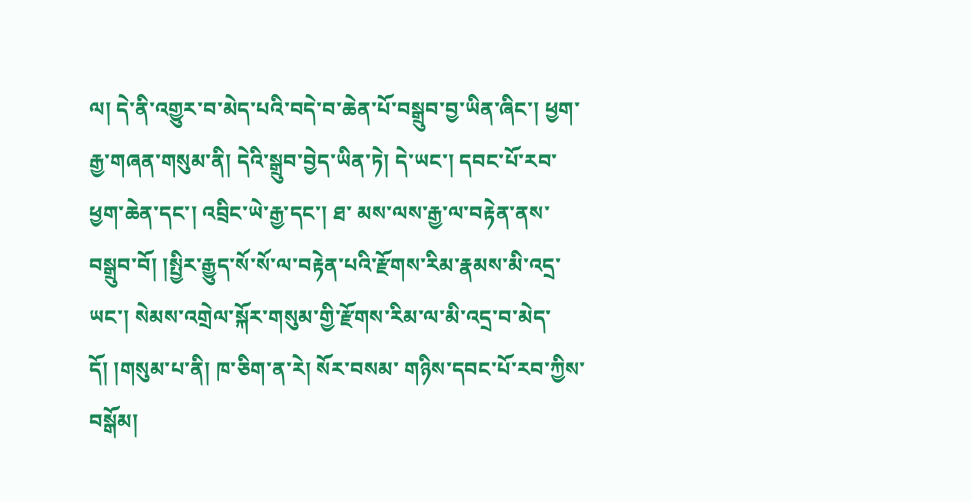ལ། དེ་ནི་འགྱུར་བ་མེད་པའི་བདེ་བ་ཆེན་པོ་བསྒྲུབ་བྱ་ཡིན་ཞིང་། ཕྱག་རྒྱ་གཞན་གསུམ་ནི། དེའི་སྒྲུབ་བྱེད་ཡིན་ཏེ། དེ་ཡང་། དབང་པོ་རབ་ཕྱག་ཆེན་དང་། འབྲིང་ཡེ་རྒྱ་དང་། ཐ་ མས་ལས་རྒྱ་ལ་བརྟེན་ནས་བསྒྲུབ་བོ། །སྤྱིར་རྒྱུད་སོ་སོ་ལ་བརྟེན་པའི་རྫོགས་རིམ་རྣམས་མི་འདྲ་ཡང་། སེམས་འགྲེལ་སྐོར་གསུམ་གྱི་རྫོགས་རིམ་ལ་མི་འདྲ་བ་མེད་དོ། །གསུམ་པ་ནི། ཁ་ཅིག་ན་རེ། སོར་བསམ་ གཉིས་དབང་པོ་རབ་ཀྱིས་བསྒོམ།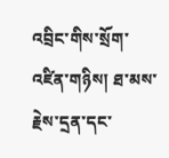འབྲིང་གིས་སྲོག་འཛིན་གཉིས། ཐ་མས་རྗེས་དྲན་དང་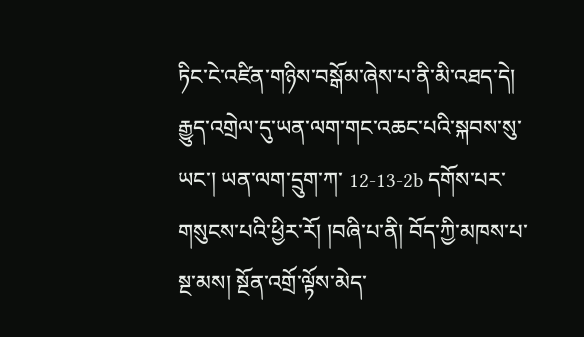ཏིང་ངེ་འཛིན་གཉིས་བསྒོམ་ཞེས་པ་ནི་མི་འཐད་དེ། རྒྱུད་འགྲེལ་དུ་ཡན་ལག་གང་འཆང་པའི་སྐབས་སུ་ཡང་། ཡན་ལག་དྲུག་ཀ་ 12-13-2b དགོས་པར་གསུངས་པའི་ཕྱིར་རོ། །བཞི་པ་ནི། བོད་ཀྱི་མཁས་པ་སྔ་མས། སྔོན་འགྲོ་ལྟོས་མེད་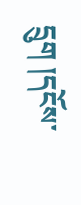དྲུག །དངོས་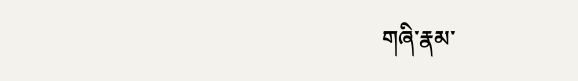གཞི་རྣམ་